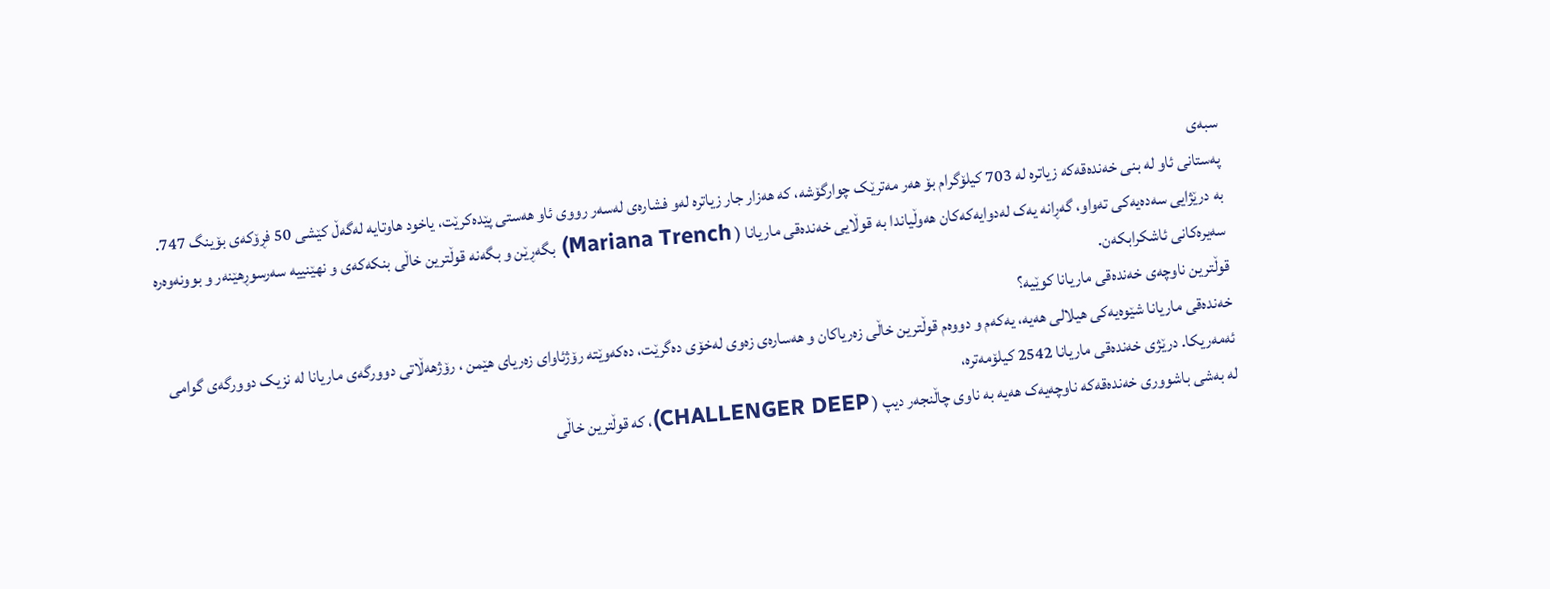سبەی
پەستانی ئاو لە بنی خەندەقەکە زیاترە لە 703 کیلۆگرام بۆ هەر مەترێک چوارگۆشە، کە هەزار جار زیاترە لەو فشارەی لەسەر رووی ئاو هەستی پێدەکرێت، یاخود هاوتایە لەگەڵ کێشی 50 فڕۆکەی بۆینگ 747.
بە درێژایی سەدەیەکی تەواو، گەڕانە یەک لەدوایەکەکان هەوڵیاندا بە قوڵایی خەندەقی ماریانا ( Mariana Trench) بگەڕێن و بگەنە قوڵترین خاڵی بنکەکەی و نهێنییە سەرسوڕهێنەر و بوونەوەرە سەیرەکانی ئاشکرابکەن.
قوڵترین ناوچەی خەندەقی ماریانا کوێیە؟
خەندەقی ماریانا شێوەیەکی هیلالی هەیە، یەکەم و دووەم قوڵترین خاڵی زەریاکان و هەسارەی زەوی لەخۆی دەگرێت، دەکەوێتە رۆژئاوای زەریای هێمن ، رۆژهەڵاتی دوورگەی ماریانا لە نزیک دوورگەی گوامی ئەمەریکا. درێژی خەندەقی ماریانا 2542 کیلۆمەترە،
لە بەشی باشووری خەندەقەکە ناوچەیەک هەیە بە ناوی چاڵنجەر دیپ ( CHALLENGER DEEP)، کە قوڵترین خاڵی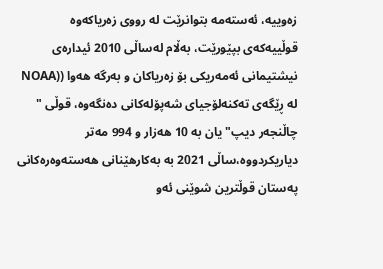زەوییە، ئەستەمە بتوانرێت لە رووی زەریاکەوە قوڵییەکەی بپێورێت، بەڵام لەساڵی 2010 ئیدارەی نیشتیمانی ئەمەریکی بۆ زەریاکان و بەرگە هەوا ((NOAA
لە ڕێگەی تەکنەلۆجیای شەپۆلەکانی دەنگەوە، قوڵی " چاڵنجەر دیپ" یان بە 10 هەزار و 994 مەتر دیاریکردووە،ساڵی 2021 بە بەکارهێنانی هەستەوەرەکانی پەستان قوڵترین شوێنی ئەو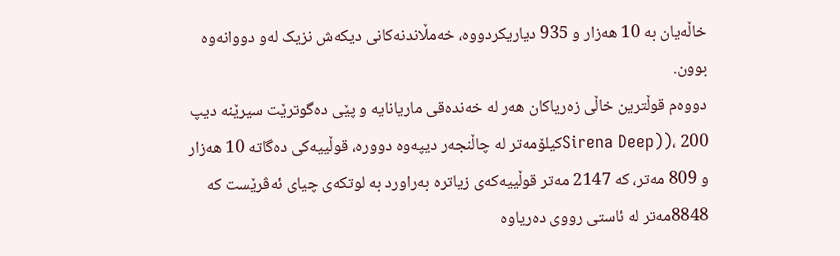خاڵەیان بە 10 هەزار و 935 دیاریکردووە، خەمڵاندنەکانی دیکەش نزیک لەو دووانەوە بوون.
دووەم قوڵترین خاڵی زەریاکان هەر لە خەندەقی ماریانایە و پێی دەگوترێت سیرێنە دیپ Sirena Deep))، 200کیلۆمەتر لە چاڵنجەر دیپەوە دوورە، قوڵییەکی دەگاتە 10 هەزار و 809 مەتر، کە 2147 مەتر قوڵییەکەی زیاترە بەراورد بە لوتکەی چیای ئەڤرێست کە 8848مەتر لە ئاستی رووی دەریاوە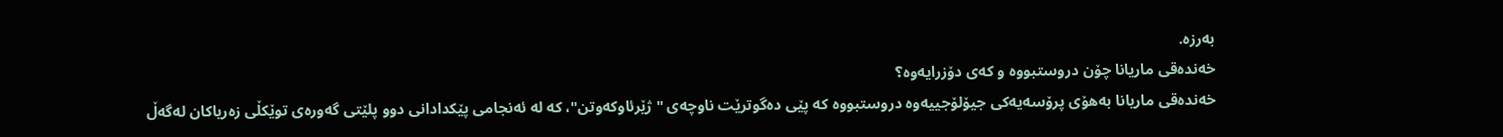بەرزە.
خەندەقی ماریانا چۆن دروستبووە و کەی دۆزرایەوە؟
خەندەقی ماریانا بەهۆی پرۆسەیەکی جیۆلۆجییەوە دروستبووە کە پێی دەگوترێت ناوچەی "ژێرئاوکەوتن"، کە لە ئەنجامی پێکدادانی دوو پلێتی گەورەی توێکڵی زەریاکان لەگەڵ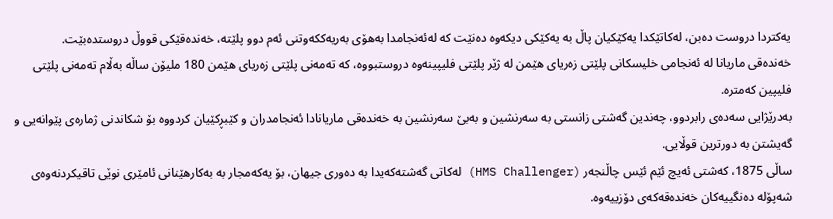یەکتردا دروست دەبن، لەکاتێکدا یەکێکیان پاڵ بە یەکێکی دیکەوە دەنێت کە لەئەنجامدا بەهۆی بەریەککەوتنی ئەم دوو پلێتە، خەندەقێکی قووڵ دروستدەبێت.
خەندەقی ماریانا لە ئەنجامی خلیسکانی پلێتی زەریای هێمن لە ژێر پلێتی فلیپینەوە دروستبووە، کە تەمەنی پلێتی زەریای هێمن 180 ملیۆن ساڵە بەڵام تەمەنی پلێتی فلیپین کەمترە.
بەدرێژایی سەدەی رابردوو، چەندین گەشتی زانستی بە سەرنشین و بەبێ سەرنشین بە خەندەقی ماریانادا ئەنجامدران و کێبڕکێیان کردووە بۆ شکاندنی ژمارەی پێوانەیی و گەیشتن بە دورترین قوڵایی.
ساڵی 1875، کەشتی ئەیچ ئێم ئێس چاڵنجەر (HMS Challenger) لەکاتی گەشتەکەیدا بە دەوری جیهان، بۆ یەکەمجار بە بەکارهێنانی ئامێری نوێی تاقیکردنەوەی شەپۆلە دەنگییەکان خەندەقەکەی دۆزییەوە.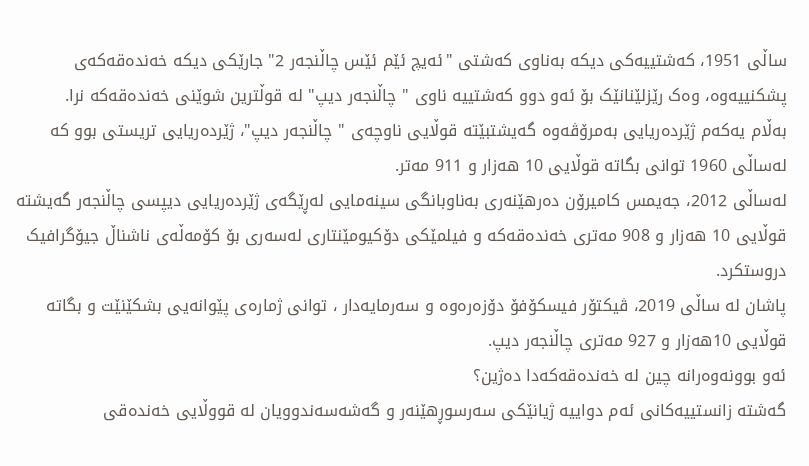ساڵی 1951، کەشتییەکی دیکە بەناوی کەشتی "ئەیچ ئێم ئێس چاڵنجەر 2" جارێکی دیکە خەندەقەکەی پشکنییەوە، وەک رێزلێنانێک بۆ ئەو دوو کەشتییە ناوی " چاڵنجەر دیپ" لە قوڵترین شوێنی خەندەقەکە نرا.
بەڵام یەکەم ژێردەریایی بەمرۆڤەوە گەیشتبێتە قوڵایی ناوچەی " چاڵنجەر دیپ"، ژێردەریایی تریستی بوو کە لەساڵی 1960 توانی بگاتە قوڵایی 10 هەزار و 911 مەتر.
لەساڵی 2012، جەیمس کامیرۆن دەرهێنەری بەناوبانگی سینەمایی لەڕێگەی ژێردەریایی دیپسی چاڵنجەر گەیشتە قوڵایی 10 هەزار و 908 مەتری خەندەقەکە و فیلمێکی دۆکیومێنتاری لەسەری بۆ کۆمەڵەی ناشناڵ جیۆگرافیک دروستکرد.
پاشان لە ساڵی 2019، ڤیکتۆر فیسکۆفۆ دۆزەرەوە و سەرمایەدار ، توانی ژمارەی پێوانەیی بشکێنێت و بگاتە قوڵایی 10هەزار و 927 مەتری چاڵنجەر دیپ.
ئەو بوونەوەرانە چین لە خەندەقەکەدا دەژین؟
گەشتە زانستییەکانی ئەم دواییە ژیانێکی سەرسوڕهێنەر و گەشەسەندوویان لە قووڵایی خەندەقی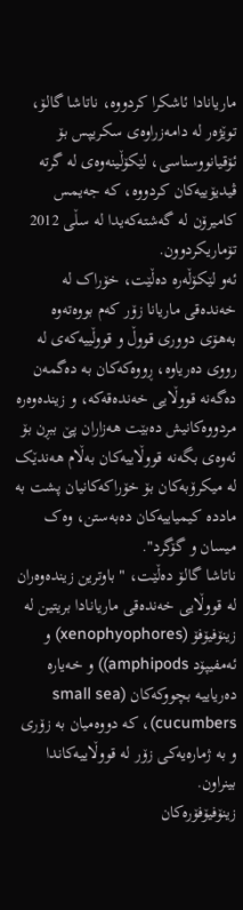ماریانادا ئاشکرا کردووە، ناتاشا گالۆ، توێژەر لە دامەزراوەی سکریپس بۆ ئۆقیانووسناسی، لێکۆڵینەوەی لە گرتە ڤیدیۆییەکان کردووە، کە جەیمس کامیرۆن لە گەشتەکەیدا لە سڵی 2012 تۆماریکردوون.
ئەو لێکۆڵەرە دەڵێت، خۆراک لە خەندەقی ماریانا زۆر کەم بووەتەوە بەهۆی دووری قووڵ و قووڵییەکەی لە رووی دەریاوە، ڕووەکەکان بە دەگمەن دەگەنە قووڵایی خەندەقەکە، و زیندەوەرە مردووەکانیش دەبێت هەزاران پێ ببڕن بۆ ئەوەی بگەنە قووڵاییەکان بەڵام هەندێک لە میکرۆبەکان بۆ خۆراکەکانیان پشت بە ماددە کیمیاییەکان دەبەستن، وەک میسان و گۆگرد".
ناتاشا گالۆ دەڵێت، " باوترین زیندەوەران لە قووڵایی خەندەقی ماریانادا بریتین لە زینۆفیۆفۆ (xenophyophores) و ئەمفیپۆد amphipods)) و خەیارە دەریاییە بچووکەکان (small sea cucumbers)، کە دووەمیان بە زۆری و بە ژمارەیەکی زۆر لە قووڵاییەکاندا بینراون.
زینۆفیۆفۆرەکان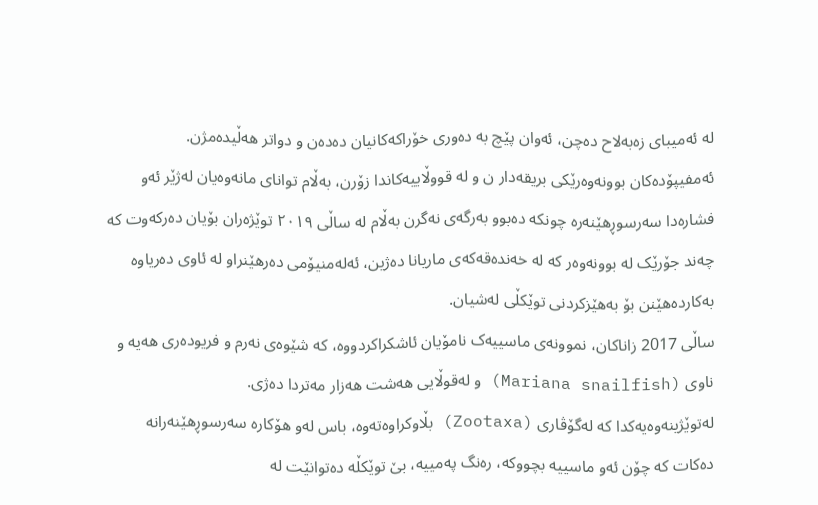لە ئەمیبای زەبەلاح دەچن، ئەوان پێچ بە دەوری خۆراکەکانیان دەدەن و دواتر هەڵیدەمژن.
ئەمفیپۆدەکان بوونەوەرێکی بریقەدار ن و لە قووڵاییەکاندا زۆرن، بەڵام توانای مانەوەیان لەژێر ئەو فشارەدا سەرسوڕهێنەرە چونکە دەبوو بەرگەی نەگرن بەڵام لە ساڵی ٢٠١٩ توێژەران بۆیان دەرکەوت کە چەند جۆرێک لە بوونەوەر کە لە خەندەقەکەی ماریانا دەژین، ئەلەمنیۆمی دەرهێنراو لە ئاوی دەریاوە بەکاردەهێنن بۆ بەهێزکردنی توێکڵی لەشیان.
ساڵی 2017 زاناکان، نموونەی ماسییەک نامۆیان ئاشکراکردووە، کە شێوەی نەرم و فریودەری هەیە و ناوی (Mariana snailfish) و لەقوڵایی هەشت هەزار مەتردا دەژی.
لەتوێژینەوەیەکدا کە لەگۆڤاری (Zootaxa) بڵاوکراوەتەوە، باس لەو هۆکارە سەرسوڕهێنەرانە دەکات کە چۆن ئەو ماسییە بچووکە، رەنگ پەمییە، بێ توێکڵە دەتوانێت لە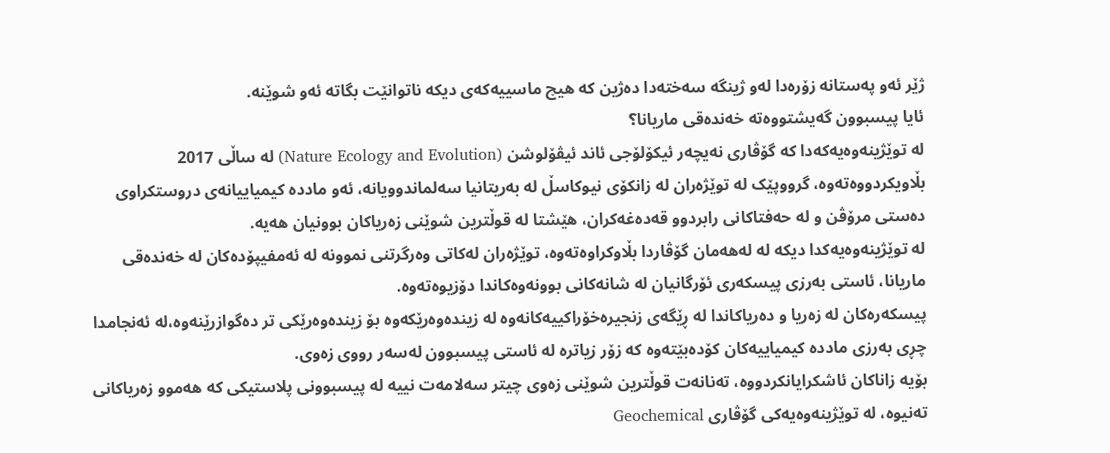ژێر ئەو پەستانە زۆرەدا لەو ژینگە سەختەدا دەژین کە هیچ ماسییەکەی دیکە ناتوانێت بگاتە ئەو شوێنە.
ئایا پیسبوون گەیشتووەتە خەندەقی ماریانا؟
لە توێژینەوەیەکەدا کە گۆڤاری نەیچەر ئیکۆلۆجی ئاند ئیڤۆلوشن (Nature Ecology and Evolution) لە ساڵی 2017 بڵاویکردووەتەوە، گرووپێک لە توێژەران لە زانکۆی نیوکاسڵ لە بەریتانیا سەلماندوویانە، ئەو ماددە کیمیاییانەی دروستکراوی دەستی مرۆڤن و لە حەفتاکانی رابردوو قەدەغەکران، هێشتا لە قوڵترین شوێنی زەریاکان بوونیان هەیە.
لە توێژینەوەیەکدا دیکە لە لەهەمان گۆڤاردا بڵاوکراوەتەوە، توێژەران لەکاتی وەرگرتنی نموونە لە ئەمفیپۆدەکان لە خەندەقی ماریانا، ئاستی بەرزی پیسکەری ئۆرگانیان لە شانەکانی بوونەوەکاندا دۆزیوەتەوە.
پیسکەرەکان لە زەریا و دەریاکاندا لە ڕێگەی زنجیرەخۆراکییەکانەوە لە زیندەوەرێکەوە بۆ زیندەوەرێکی تر دەگوازرێنەوە،لە ئەنجامدا چڕی بەرزی ماددە کیمیاییەکان کۆدەبێتەوە کە زۆر زیاترە لە ئاستی پیسبوون لەسەر رووی زەوی.
بۆیە زاناکان ئاشکرایانکردووە، تەنانەت قوڵترین شوێنی زەوی چیتر سەلامەت نییە لە پیسبوونی پلاستیکی کە هەموو زەریاکانی تەنیوە، لە توێژینەوەیەکی گۆڤاری Geochemical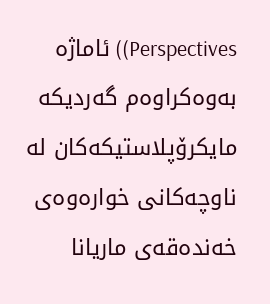Perspectives)) ئاماژە بەوەکراوەم گەردیکە مایکرۆپلاستیکەکان لە ناوچەکانی خوارەوەی خەندەقەی ماریانا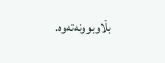بڵاوبوونەتەوە.